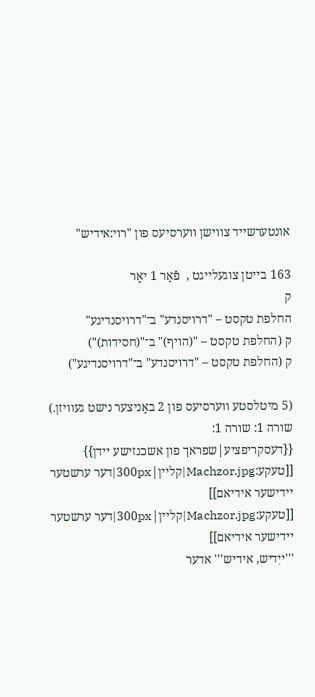אונטערשייד צווישן ווערסיעס פון "רוי:אידיש"

163 בייטן צוגעלייגט ,  פֿאַר 1 יאָר
ק
החלפת טקסט – "דרויסנדע" ב־"דרויסנדיגע"
ק (החלפת טקסט – "(הויף)" ב־"(חסידות)")
ק (החלפת טקסט – "דרויסנדע" ב־"דרויסנדיגע")

(5 מיטלסטע ווערסיעס פון 2 באַניצער נישט געוויזן.)
שורה 1: שורה 1:
{{דעסקריפציע|שפראך פון אשכנזישע יידן}}
[[טעקע:Machzor.jpg|קליין|300px|דער ערשטער יידישער אידיאם]]
[[טעקע:Machzor.jpg|קליין|300px|דער ערשטער יידישער אידיאם]]
'''ייִדיש, אידיש''' אדער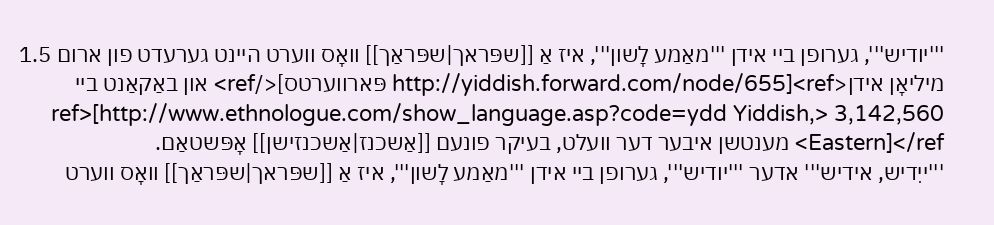'''יודיש''', גערופן ביי אידן '''מאַמע לָשון''', איז אַ [[שפּראך|שפּראַך]] וואָס ווערט היינט גערעדט פון ארום 1.5 מיליאָן אידן<ref>[http://yiddish.forward.com/node/655 פּארווערטס]</ref> און באַקאַנט ביי 3,142,560 <ref>[http://www.ethnologue.com/show_language.asp?code=ydd Yiddish, Eastern]</ref> מענטשן איבער דער וועלט, בעיקר פונעם [[אַשכנז|אַשכנזישן]] אָפּשטאַם.
'''ייִדיש, אידיש''' אדער '''יודיש''', גערופן ביי אידן '''מאַמע לָשון''', איז אַ [[שפּראך|שפּראַך]] וואָס ווערט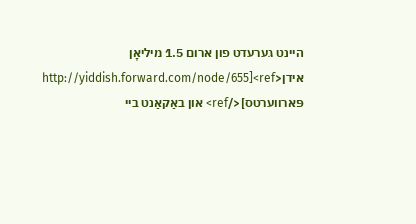היינט גערעדט פון ארום 1.5 מיליאָן אידן<ref>[http://yiddish.forward.com/node/655 פּארווערטס]</ref> און באַקאַנט ביי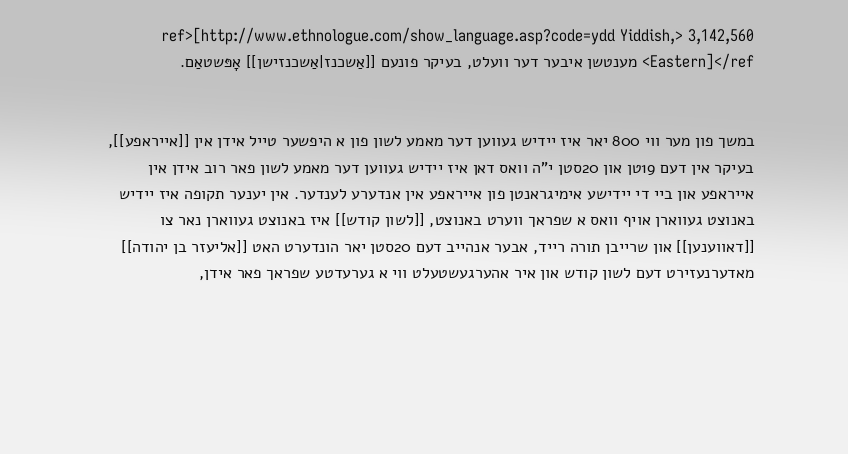3,142,560 <ref>[http://www.ethnologue.com/show_language.asp?code=ydd Yiddish, Eastern]</ref> מענטשן איבער דער וועלט, בעיקר פונעם [[אַשכנז|אַשכנזישן]] אָפּשטאַם.


במשך פון מער ווי 800 יאר איז יידיש געווען דער מאמע לשון פון א היפשער טייל אידן אין [[אייראפע]], בעיקר אין דעם 19טן און 20סטן י"ה וואס דאן איז יידיש געווען דער מאמע לשון פאר רוב אידן אין אייראפע און ביי די יידישע אימיגראנטן פון אייראפע אין אנדערע לענדער. אין יענער תקופה איז יידיש באנוצט געווארן אויף וואס א שפראך ווערט באנוצט, [[לשון קודש]] איז באנוצט געווארן נאר צו [[דאווענען]] און שרייבן תורה רייד, אבער אנהייב דעם 20סטן יאר הונדערט האט [[אליעזר בן יהודה]] מאדערנעזירט דעם לשון קודש און איר אהערגעשטעלט ווי א גערעדטע שפראך פאר אידן,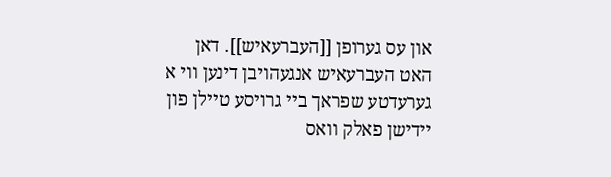און עס גערופן [[העברעאיש]]. דאן האט העברעאיש אנגעהויבן דינען ווי א גערעדטע שפראך ביי גרויסע טיילן פון יידישן פאלק וואס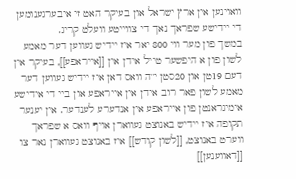וואוינען אין ארץ ישראל און בעיקר האט זי איבערגענומען די יידישע שפראך נאך די צווייטע וועלט קריג.
במשך פון מער ווי 800 יאר איז יידיש געווען דער מאמע לשון פון א היפשער טייל אידן אין [[אייראפע]], בעיקר אין דעם 19טן און 20סטן י"ה וואס דאן איז יידיש געווען דער מאמע לשון פאר רוב אידן אין אייראפע און ביי די אידישע אימיגראנטן פון אייראפע אין אנדערע לענדער. אין יענער תקופה איז יידיש באנוצט געווארן אויף וואס א שפראך ווערט באנוצט, [[לשון קודש]] איז באנוצט געווארן נאר צו [[דאווענען]]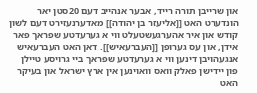און שרייבן תורה רייד, אבער אנהייב דעם 20סטן יאר הונדערט האט [[אליעזר בן יהודה]] מאדערנעזירט דעם לשון קודש און איר אהערגעשטעלט ווי א גערעדטע שפראך פאר אידן, און עס גערופן [[העברעאיש]]. דאן האט העברעאיש אנגעהויבן דינען ווי א גערעדטע שפראך ביי גרויסע טיילן פון יידישן פאלק וואס וואוינען אין ארץ ישראל און בעיקר האט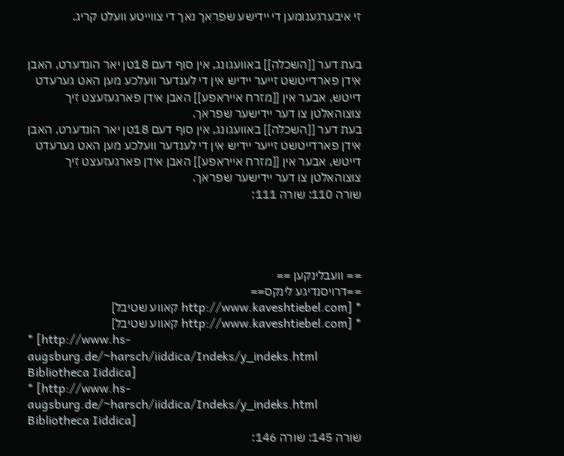זי איבערגענומען די יידישע שפראך נאך די צווייטע וועלט קריג.


בעת דער [[השכלה]] באוועגונג, אין סוף דעם 18טן יאר הונדערט, האבן אידן פארדייטשט זייער יידיש אין די לענדער וועלכע מען האט גערעדט דייטש, אבער אין [[מזרח אייראפע]] האבן אידן פארגעזעצט זיך צוצוהאלטן צו דער יידישער שפראך.
בעת דער [[השכלה]] באוועגונג, אין סוף דעם 18טן יאר הונדערט, האבן אידן פארדייטשט זייער יידיש אין די לענדער וועלכע מען האט גערעדט דייטש, אבער אין [[מזרח אייראפע]] האבן אידן פארגעזעצט זיך צוצוהאלטן צו דער יידישער שפראך.
שורה 110: שורה 111:




== וועבלינקען ==
==דרויסנדיגע לינקס==
* [http://www.kaveshtiebel.com קאווע שטיבל]
* [http://www.kaveshtiebel.com קאווע שטיבל]
* [http://www.hs-augsburg.de/~harsch/iiddica/Indeks/y_indeks.html Bibliotheca Iiddica]
* [http://www.hs-augsburg.de/~harsch/iiddica/Indeks/y_indeks.html Bibliotheca Iiddica]
שורה 145: שורה 146: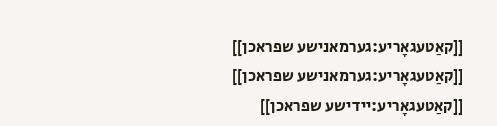[[קאַטעגאָריע:גערמאנישע שפראכן]]
[[קאַטעגאָריע:גערמאנישע שפראכן]]
[[קאַטעגאָריע:יידישע שפראכן]]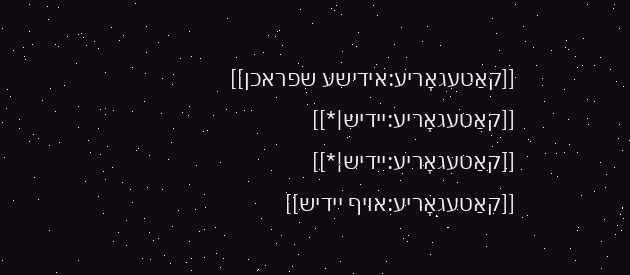[[קאַטעגאָריע:אידישע שפראכן]]
[[קאַטעגאָריע:יידיש|*]]
[[קאַטעגאָריע:יידיש|*]]
[[קאַטעגאָריע:אויף יידיש]]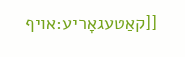[[קאַטעגאָריע:אויף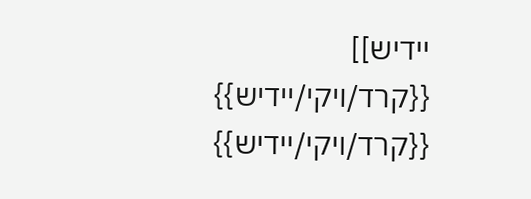יידיש]]
{{קרד/ויקי/יידיש}}
{{קרד/ויקי/יידיש}}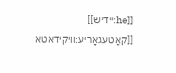[[he:יידיש]]
[[קאַטעגאָריע:וויקידאטא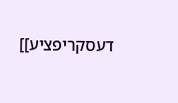דעסקריפציע]]